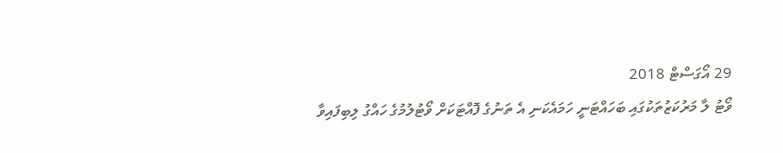29 އޯގަސްޓް 2018
ވޯޓު ލާ މަރުކަޒުތަކުގައި ބަހައްޓަނީ ހަމައެކަނި އެ ތަނުގެ ފޮއްޓަކަށް ވޯޓުލުމުގެ ހައްގު ލިބިފައިވާ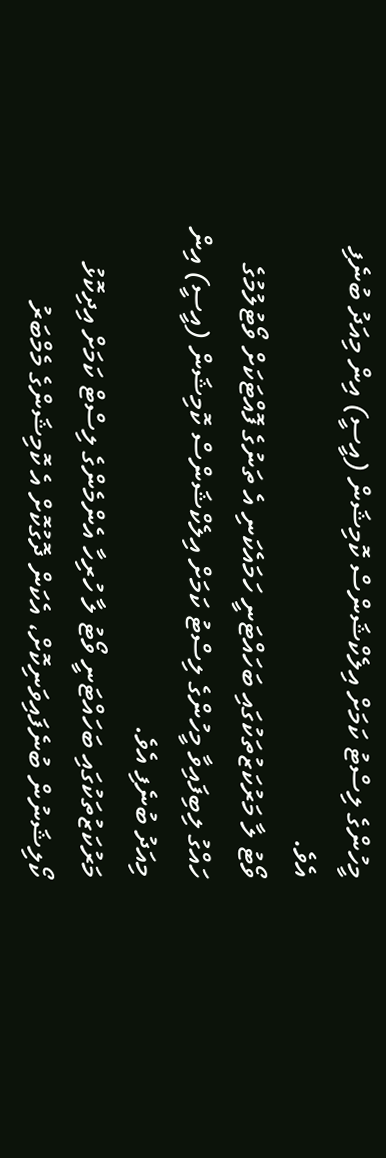މީހުންގެ ލިސްޓު ކަމަށް އިލެކްޝަންސް ކޮމިޝަން (އީސީ) އިން މިއަދު ބުނެފި އެވެ.
ވޯޓު ލާ މަރުކަޒުތަކުގައި ބަހައްޓަނީ ހަމައެކަނި އެ ތަނުގެ ފޮއްޓަކަށް ވޯޓުލުމުގެ ހައްގު ލިބިފައިވާ މީހުންގެ ލިސްޓު ކަމަށް އިލެކްޝަންސް ކޮމިޝަން (އީސީ) އިން މިއަދު ބުނެފި އެވެ.
މަރުކަޒުތަކުގައި ބަހައްޓަނީ ވޯޓު ލާ ހުރިހާ އެންމެންގެ ލިސްޓް ކަމަށް އިދިކޮޅު ކޯލިޝަނުން ބުނެފައިވަނިކޮށް، އެކަން ދޮގުކޮށް އެ ކޮމިޝަންގެ މެމްބަރު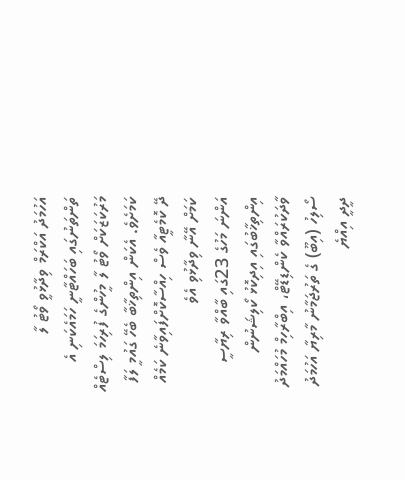އަހުމަދު އަކްރަމް ވިދާޅުވީ ވޯޓު ލާ ތަންތަނުގައި ބަހައްޓާނީ ހަމައެކަނި އެ މަރުކަޒަކަށް ވޯޓު ލާ މީހުންގެ ފުރިހަމަ ލިސްޓެއް ކަމަށެވެ. އެކަން އިންތިޚާބާ ބެހޭ ގައުމީ ލަފާ ދޭ ކޮމެޓީއާ ވެސް ހިއްސާކޮށްފައިވާނެ ކަމެއް ކަމަށް އޭނާ ވިދާޅުވި އެވެ
އަންނަ މަހުގެ 23ގައި ބާއްވާ ރިޔާސީ އިންތިޚާބުގައި އިދިކޮޅު ކޯލިޝަނުން ވާދަކުރައްވާ ކެންޑިޑޭޓް، އިބްރާހިމް މުހައްމަދު ސޯލިހު (އިބޫ) ގެ ތަރުޖަމާނު މާރިޔާ އަހުމަދު ދީދީ އިއްޔެ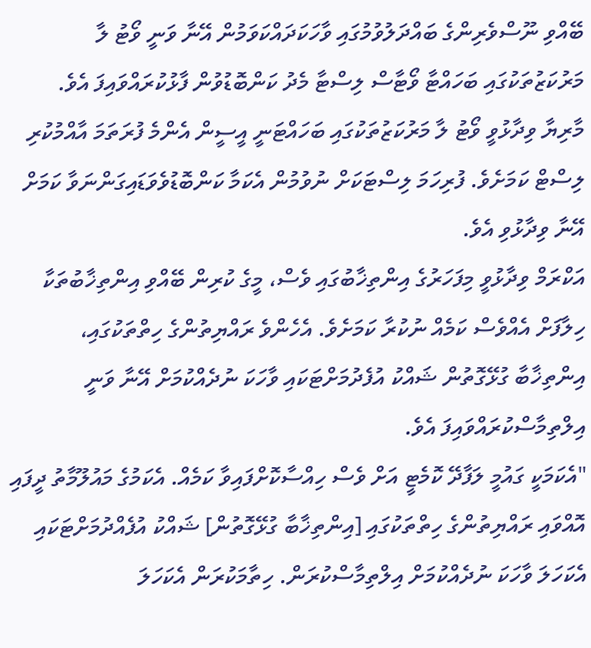ބޭއްވި ނޫސްވެރިންގެ ބައްދަލުވުމުގައި ވާހަކަދައްކަވަމުން އޭނާ ވަނީ ވޯޓު ލާ މަރުކަޒުތަކުގައި ބަހައްޓާ ވޯޓާސް ލިސްޓާ މެދު ކަންބޮޑުވުން ފާޅުކުރައްވައިފަ އެވެ.
މާރިޔާ ވިދާޅުވީ ވޯޓު ލާ މަރުކަޒުތަކުގައި ބަހައްޓަނީ އީސީން އެންމެ ފުރަތަމަ އާއްމުކުރި ލިސްޓް ކަމަށެވެ. ފުރިހަމަ ލިސްޓަކަށް ނުވުމުން އެކަމާ ކަންބޮޑުވެވަޑައިގަންނަވާ ކަމަށް އޭނާ ވިދާޅުވި އެވެ.
އަކްރަމް ވިދާޅުވީ މިފަހަރުގެ އިންތިޚާބުގައި ވެސް، މީގެ ކުރިން ބޭއްވި އިންތިޚާބުތަކާ ހިލާފަށް އެއްވެސް ކަމެއް ނުކުރާ ކަމަށެވެ. އެހެންވެ ރައްޔިތުންގެ ހިތްތަކުގައި، އިންތިޚާބާ ގުޅޭގޮތުން ޝައްކު އުފެދުމަށްޓަކައި ވާހަކަ ނުދެއްކުމަށް އޭނާ ވަނީ އިލްތިމާސްކުރައްވައިފަ އެވެ.
"އެކަމަކީ ގައުމީ ލަފާދޭ ކޮމެޓީ އަށް ވެސް ހިއްސާކޮށްފައިވާ ކަމެއް. އެކަމުގެ މައުލޫމާތު ދީފައި އޮއްވައި ރައްޔިތުންގެ ހިތްތަކުގައި [އިންތިޚާބާ ގުޅޭގޮތުން] ޝައްކު އުފެއްދުމަށްޓަކައި އެކަހަލަ ވާހަކަ ނުދެއްކުމަށް އިލްތިމާސްކުރަން. ހިތާމަކުރަން އެކަހަލަ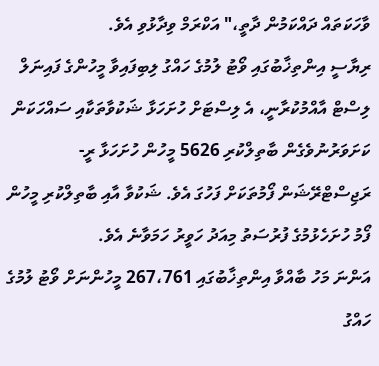ވާހަކަތައް ދައްކަމުން ދާތީ،" އަކްރަމް ވިދާޅުވި އެވެ.
ރިޔާސީ އިންތިޚާބުގައި ވޯޓު ލުމުގެ ހައްގު ލިބިފައިވާ މީހުންގެ ފައިނަލް ލިސްޓް އާއްމުކުރާނީ، އެ ލިސްޓަށް ހުށަހަޅާ ޝަކުވާތަކާއި ސައްހަކަން ކަށަވަރުނުވެގެން ބާތިލްކުރި 5626 މީހުން ހުށަހަޅާ ރީ-ރަޖިސްޓްރޭޝަން ފޯމުތަކަށް ފަހުގަ އެވެ. ޝަކުވާ އާއި ބާތިލްކުރި މީހުން ފޯމު ހުށަހެޅުމުގެ ފުރުސަތު މިއަދު ހަވީރު ހަމަވާނެ އެވެ.
އަންނަ މަހު ބާއްވާ އިންތިޚާބުގައި 267،761 މީހުންނަށް ވޯޓު ލުމުގެ ހައްގު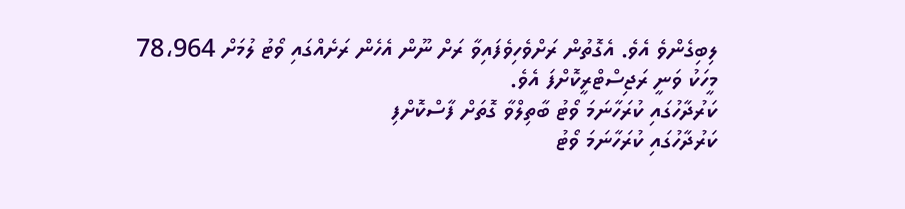ލިބިގެންވެ އެވެ. އެގޮތުން ރަށްވެހިވެފައިވާ ރަށް ނޫން އެހެން ރަށެއްގައި ވޯޓު ލުމަށް 78،964 މީހަކު ވަނީ ރަޖިސްޓްރީކޮށްފަ އެވެ.
ކަރުދާހުގައި ކުރަހާނަމަ ވޯޓު ބާތިލްވާ ގޮތަށް ފާސްކޮށްފި
ކަރުދާހުގައި ކުރަހާނަމަ ވޯޓު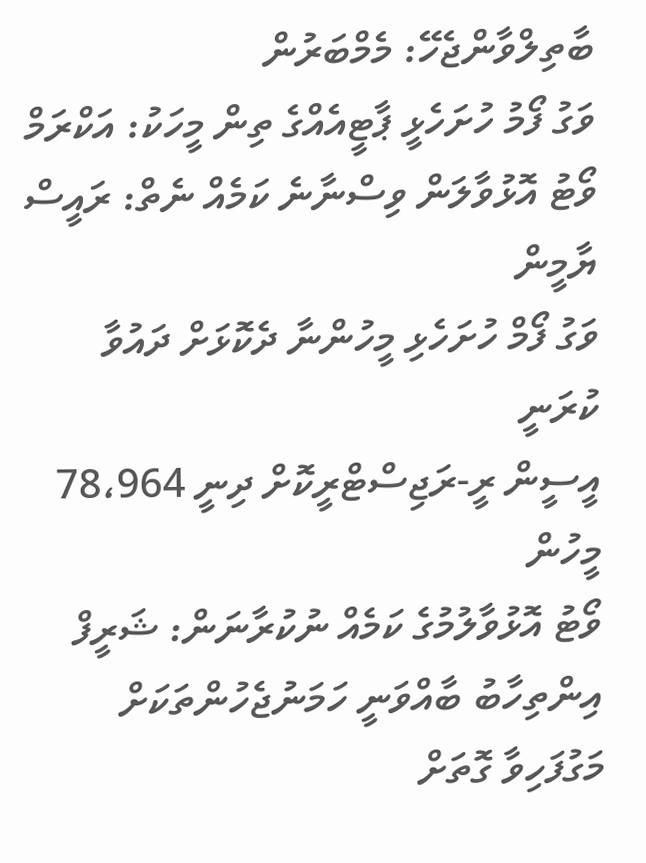ބާތިލްވާންޖެހޭ: މެމްބަރުން
ވަގު ފޯމު ހުށަހެޅީ ޕާޓީއެއްގެ ތިން މީހަކު: އަކްރަމް
ވޯޓު އޮޅުވާލަން ވިސްނާނެ ކަމެއް ނެތް: ރައީސް ޔާމީން
ވަގު ފޯމް ހުށަހެޅި މީހުންނާ ދެކޮޅަށް ދައުވާ ކުރަނީ
އީސީން ރީ-ރަޖިސްޓްރީކޮށް ދިނީ 78،964 މީހުން
ވޯޓު އޮޅުވާލުމުގެ ކަމެއް ނުކުރާނަން: ޝަރީފް
އިންތިހާބު ބާއްވަނީ ހަމަނުޖެހުންތަކަށް މަގުފަހިވާ ގޮތަށް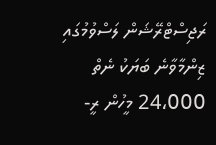ރަޖިސްޓްރޭޝަން ލަސްވުމުގައި ޒިންމާވާނެ ބަޔަކު ނެތް
24،000 މީހުން ރީ-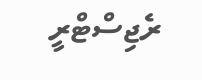ރެޖިސްޓްރީ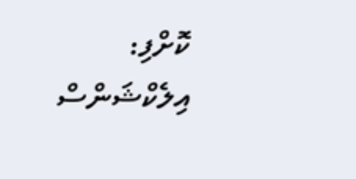ކޮށްފި: އިލެކްޝަންސް